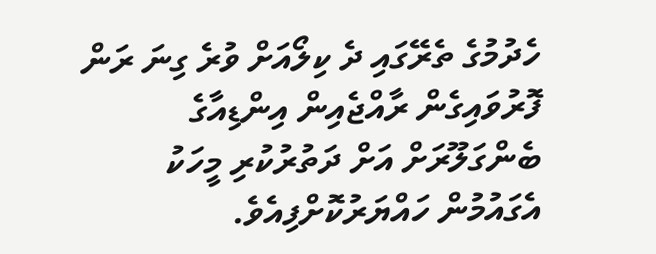ހެދުމުގެ ތެރޭގައި ދެ ކިލޯއަށް ވުރެ ގިނަ ރަން ފޮރުވައިގެން ރާއްޖެއިން އިންޑިއާގެ ބެންގަލޫރަށް އަށް ދަތުރުކުރި މީހަކު އެގައުމުން ހައްޔަރުކޮށްފިއެވެ.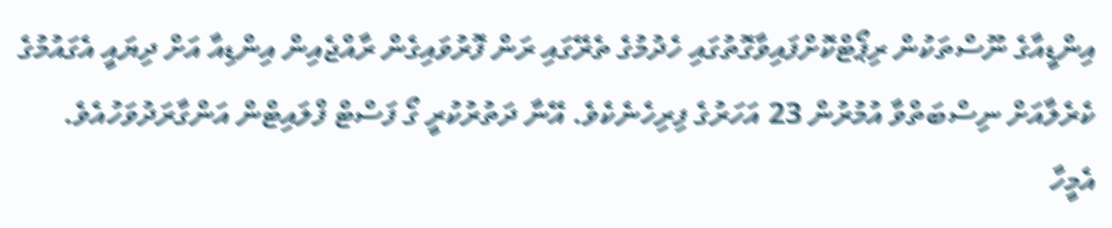އިންޑީއާގެ ނޫސްތަކުން ރިޕޯޓްކޮށްފައިވާގޮތުގައި ހެދުމުގެ ތެރޭގައި ރަން ފޮރުވައިގެން ރާއްޖެއިން އިންޑިއާ އަށް ދިޔައީ އެގައުމުގެ ކެރެލާއަށް ނިސްބަތްވާ އުމުރުން 23 އަހަރުގެ ފިރިހެނެކެވެ. އޭނާ ދަތުރުކުރީ ގޯ ފަސްޓް ފްލައިޓްން އަންގާރަދުވަހުއެވެ.
އެމީހާ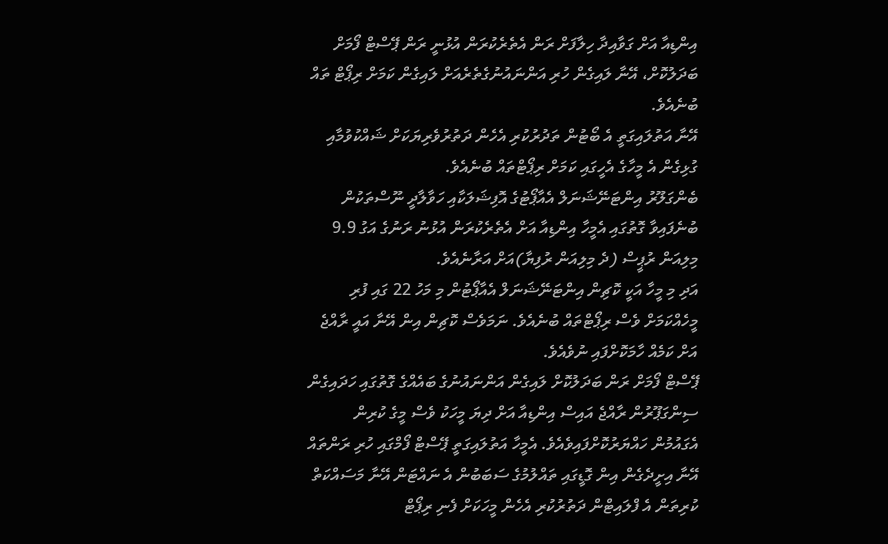އިންޑިއާ އަށް ގަވާއިދާ ހިލާފަށް ރަން އެތެރެކުރަން އުޅުނީ ރަން ޕޭސްޓް ފޯމަށް ބަދަލުކޮށް، އޭނާ ލައިގެން ހުރި އަންނައުނުގެތެރެއަށް ލައިގެން ކަމަށް ރިޕޯޓް ތައް ބުނެއެވެ.
އޭނާ އަތުލައިގަތީ އެ ބޯޓުން ތަދުރުކުރި އެހެން ދަތުރުވެރިޔަކަށް ޝައްކުވުމާއި ގުޅިގެން އެ މީހާގެ އެހީގައި ކަމަށް ރިޕޯޓްތައް ބުނެއެވެ.
ބެންގަލޫރު އިންޓަނޭޝަނަލް އެއާޕޯޓުގެ އޮފިޝަލަކާއި ހަވާލާދީ ނޫސްތަކުން ބުނެފައިވާ ގޮތުގައި އެމީހާ އިންޑިއާ އަށް އެތެރެކުރަން އުޅުނު ރަނުގެ އަގު 9.9 މިލިއަން ރުޕީސް (ދެ މިލިއަން ރުފިޔާ)އަށް އަރާނެއެވެ.
އަދި މި މީހާ އަކީ ކޮޗިން އިންޓަނޭޝަނަލް އެއާޕޯޓުން މި މަހު 22 ގައި ފުރި މީހެއްކަމަށް ވެސް ރިޕޯޓްތައް ބުނެއެވެ. ނަމަވެސް ކޮޗިން އިން އޭނާ އައީ ރާއްޖެ އަށް ކަމެއް ހާމަކޮށްފައި ނުވެއެވެ.
ޕޭސްޓް ފޯމަށް ރަން ބަދަލުކޮށް ލައިގެން އަންނައުނުގެ ބައެއްގެ ގޮތުގައި ހަދައިގެން ސިންގަޕޫރުން ރާއްޖެ އައިސް އިންޑިއާ އަށް ދިޔަ މީހަކު ވެސް މީގެ ކުރިން އެގައުމުން ހައްޔަރުކޮށްފައިވެއެވެ. އެމީހާ އަތުލައިގަތީ ޕޭސްޓް ފޯމްގައި ހުރި ރަންތައް އޭނާ އިށީދެގެން އިން ގޮޑީގައި ތައްލުމުގެ ސަބަބުން އެ ނައްޓަން އޭނާ މަސައްކަތް ކުރިތަން އެ ފްލައިޓްން ދަތުރުކުރި އެހެން މީހަކަށް ފެނި ރިޕޯޓް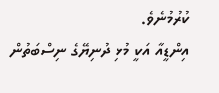ކުރުމުނެވެ.
އިންޑީއާ އަކީ މުޅި ދުނިޔޭގެ ނިސްބަތުން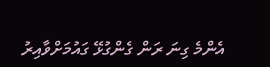އެންމެ ގިނަ ރަން ގެންގުޅޭ ގައުމަށްވާއިރު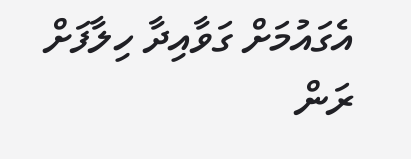އެގައުމަށް ގަވާއިދާ ހިލާފަށް ރަން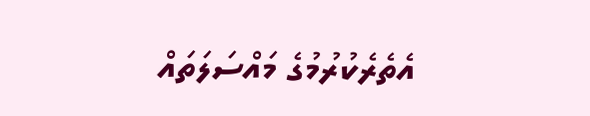އެތެރެކުރުމުގެ މައްސަލަތައް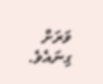ވަރަށް ގިނައެވެ.